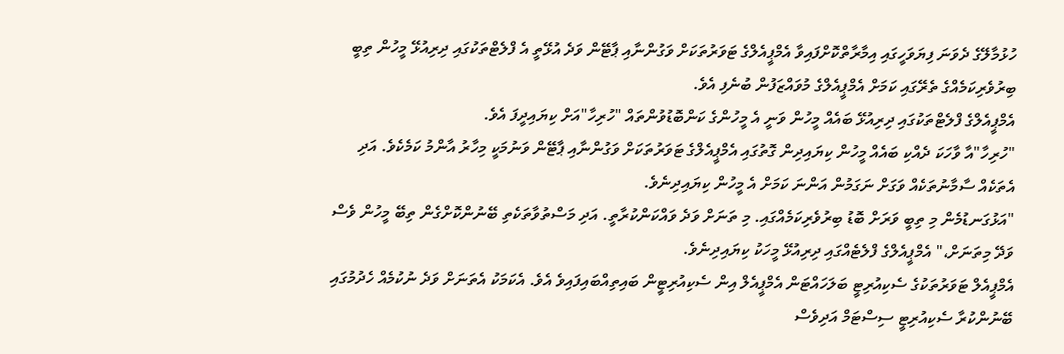ހުޅުމާލޭގެ ދެވަނަ ފިޔަވަހީގައި އިމާރާތްކޮށްފައިވާ އެމްޕީއެލްގެ ޓަވަރުތަކަށް ވަގުންނާއި ޕާޓޭން ވަދެ އުޅޭތީ އެ ފްލެޓްތަކުގައި ދިރިއުޅޭ މީހުން ތިބީ ބިރުވެރިކަމެއްގެ ތެރޭގައި ކަމަށް އެމްޕީއެލްގެ މުވައްޒަފުން ބުނެފި އެވެ.
އެމްޕީއެލްގެ ފްލެޓްތަކުގައި ދިރިއުޅޭ ބައެއް މީހުން ވަނީ އެ މީހުންގެ ކަންބޮޑުވުންތައް "ހުރިހާ"އަށް ކިޔައިދީފަ އެވެ.
"ހުރިހާ"އާ ވާހަކަ ދެއްކި ބައެއް މީހުން ކިޔައިދިން ގޮތުގައި އެމްޕީއެލްގެ ޓަވަރުތަކަށް ވަގުންނާއި ޕާޓޭން ވަނުމަކީ މިހާރު އާންމު ކަމެކެވެ. އަދި އެތަކެއް ސާމާނުތަކެއް ވަގަށް ނަގަމުން އަންނަ ކަމަށް އެ މީހުން ކިޔައިދިނެވެ.
"އަޅުގަނޑުމެން މި ތިބީ ވަރަށް ބޮޑު ބިރުވެރިކަމެއްގައި. މި ތަނަށް ވަދެ ވައްކަންކުރާތީ. އަދި މަސްތުވާތަކެތި ބޭނުންކޮށްގެން ތިބޭ މީހުން ވެސް ވަދޭ މިތަނަށް،" އެމްޕީއެލްގެ ފްލެޓެއްގައި ދިރިއުޅޭ މީހަކު ކިޔައިދިނެވެ.
އެމްޕީއެލް ޓަވަރުތަކުގެ ސެކިއުރިޓީ ބަލަހައްޓަން އެމްޕީއެލް އިން ސެކިއުރިޓީން ބައިތިއްބައިފައިވެ އެވެ. އެކަމަކު އެތަނަށް ވަދެ ނުކުމެއް ހެދުމުގައި ބޭނުންކުރާ ސެކިއުރިޓީ ސިސްޓަމް އަދިވެސް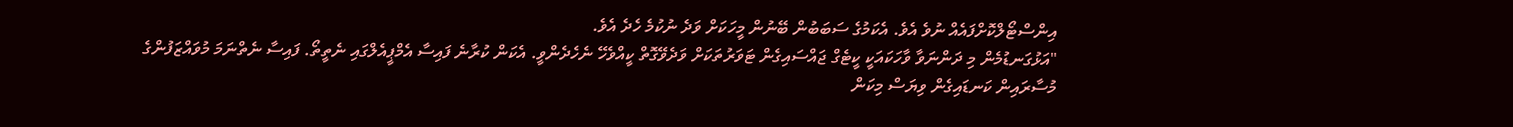އިންސްޓޯލްކޮށްފައެއް ނުވެ އެވެ. އެކަމުގެ ސަބަބުން ބޭނުން މީހަކަށް ވަދެ ނުކުމެ ހެދެ އެވެ.
"އަޅުގަނޑުމެން މި ދަންނަވާ ވާހަކައަކީ ކީޓެގް ޖައްސައިގެން ޓަވަރުތަކަށް ވަދެވޭގޮތް ކީއްވެހޭ ނެހެދެންވީ. އެކަން ކުރާނެ ފައިސާ އެމްޕީއެލްގައި ނެތީތޯ. ފައިސާ ނެތްނަމަ މުވައްޒަފުންގެ މުސާރައިން ކަނޑައިގެން ވިޔަސް މިކަން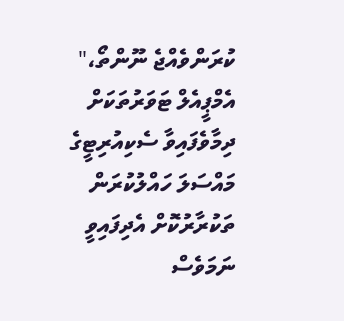ކުރަންވެއްޖެ ނޫންތޯ،"
އެމްޕީއެލް ޓަވަރުތަކަށް ދިމާވެފައިވާ ސެކިއުރިޓީގެ މައްސަލަ ހައްލުކުރަން ތަކުރާރުކޮށް އެދިފައިވީ ނަމަވެސް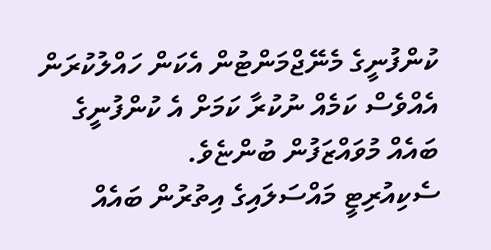ކުންފުނީގެ މެނޭޖްމަންޓުން އެކަން ހައްލުކުރަން އެއްވެސް ކަމެއް ނުކުރާ ކަމަށް އެ ކުންފުނީގެ ބައެއް މުވައްޒަފުން ބުންޏެވެ.
ސެކިއުރިޓީ މައްސަލައިގެ އިތުރުން ބައެއް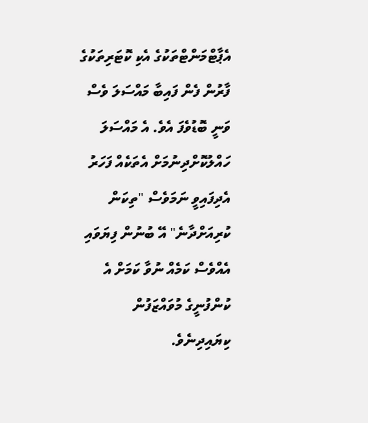އެޕާޓްމަންޓްތަކުގެ އެކި ކޮޓަރިތަކުގެ ފާރުން ފެން ފައިބާ މައްސަލަ ވެސް ވަނީ ބޮޑުވެފަ އެވެ. އެ މައްސަލަ ހައްލުކޮށްދިނުމަށް އެތަކެއް ފަހަރު އެދިފައިވީ ނަމަވެސް "ތިކަން ކުރިއަށްދާނެ" އޭ ބުނުން ފިޔަވައި އެއްވެސް ކަމެއް ނުވާ ކަމަށް އެ ކުންފުނީގެ މުވައްޒަފުން ކިޔައިދިނެވެ.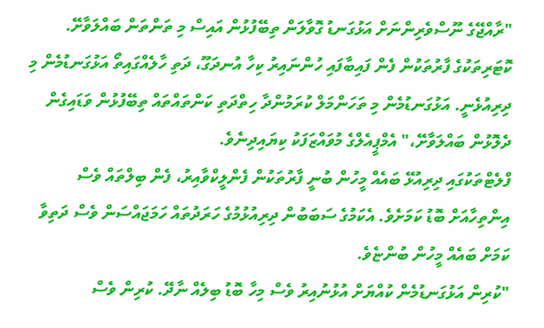"ރާއްޖޭގެ ނޫސްވެރިންނަށް އަޅުގަނޑު ގޮވާލަން ތިބޭފުޅުން އައިސް މި ތަންތަން ބައްލަވާށޭ. ކޮޓަރިތަކުގެ ފާރުތަކުން ފެން ފައިބާފައި ހުންނައިރު ކިހާ އުނދަގޫ، ދަތި ހާލެއްގައިތޯ އަޅުގަނޑުމެން މި ދިރިއުޅެނީ. އަޅުގަނޑުމެން މި ތަހަންމަލް ކުރަމުންދާ ހިތްދަތި ކަންތައްތައް ތިބޭފުޅުން ވަޑައިގެން ދެލޮޅުން ބައްލަވާށޭ،" އެމްޕީއެލްގެ މުވައްޒަފަކު ކިޔައިދިނެވެ.
ފްލެޓްތަކުގައި ދިރިއުޅޭ ބައެއް މީހުން ބުނީ ފާރުތަކުން ފެންލީކްވާއިރު، ފެން ބިލްތައް ވެސް އިންތިހާއަށް ބޮޑު ކަމަށެވެ. އެކަމުގެ ސަބަބުން ދިރިއުޅުމުގެ ހަރަދުތައް ހަމަޖައްސަން ވެސް ދަތިވާ ކަމަށް ބައެއް މީހުން ބުންޏެވެ.
"ކުރިން އަޅުގަނޑުމެން ކުއްޔަށް އުޅުނުއިރު ވެސް މިހާ ބޮޑު ބިލެއް ނާދޭ. ކުރިން ވެސް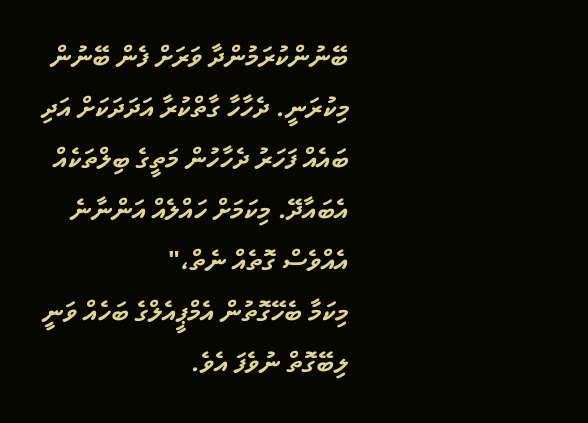ބޭނުންކުރަމުންދާ ވަރަށް ފެން ބޭނުން މިކުރަނީ. ދެހާހާ ގާތްކުރާ އަދަދަކަށް އަދި ބައެއް ފަހަރު ދެހާހުން މަތީގެ ބިލްތަކެއް އެބައާދޭ. މިކަމަށް ހައްލެއް އަންނާނެ އެއްވެސް ގޮތެއް ނެތް،"
މިކަމާ ބެހޭގޮތުން އެމްޕީއެލްގެ ބަހެއް ވަނީ ލިބޭގޮތް ނުވެފަ އެވެ.